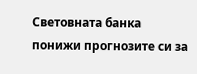Световната банка понижи прогнозите си за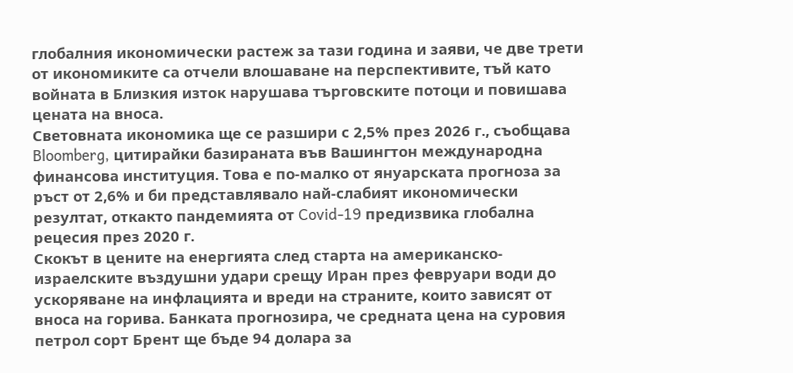глобалния икономически растеж за тази година и заяви, че две трети от икономиките са отчели влошаване на перспективите, тъй като войната в Близкия изток нарушава търговските потоци и повишава цената на вноса.
Световната икономика ще се разшири с 2,5% през 2026 г., съобщава Bloomberg, цитирайки базираната във Вашингтон международна финансова институция. Това е по-малко от януарската прогноза за ръст от 2,6% и би представлявало най-слабият икономически резултат, откакто пандемията от Covid-19 предизвика глобална рецесия през 2020 г.
Скокът в цените на енергията след старта на американско-израелските въздушни удари срещу Иран през февруари води до ускоряване на инфлацията и вреди на страните, които зависят от вноса на горива. Банката прогнозира, че средната цена на суровия петрол сорт Брент ще бъде 94 долара за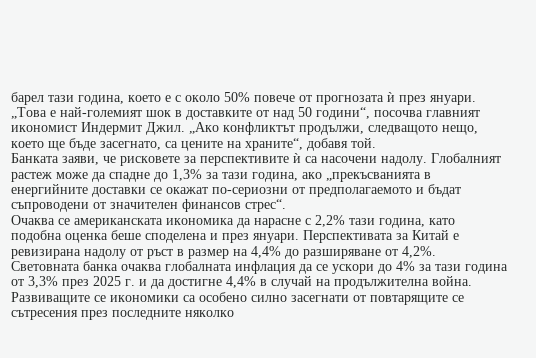барел тази година, което е с около 50% повече от прогнозата ѝ през януари.
„Това е най-големият шок в доставките от над 50 години“, посочва главният икономист Индермит Джил. „Ако конфликтът продължи, следващото нещо, което ще бъде засегнато, са цените на храните“, добавя той.
Банката заяви, че рисковете за перспективите ѝ са насочени надолу. Глобалният растеж може да спадне до 1,3% за тази година, ако „прекъсванията в енергийните доставки се окажат по-сериозни от предполагаемото и бъдат съпроводени от значителен финансов стрес“.
Очаква се американската икономика да нарасне с 2,2% тази година, като подобна оценка беше споделена и през януари. Перспективата за Китай е ревизирана надолу от ръст в размер на 4,4% до разширяване от 4,2%.
Световната банка очаква глобалната инфлация да се ускори до 4% за тази година от 3,3% през 2025 г. и да достигне 4,4% в случай на продължителна война.
Развиващите се икономики са особено силно засегнати от повтарящите се сътресения през последните няколко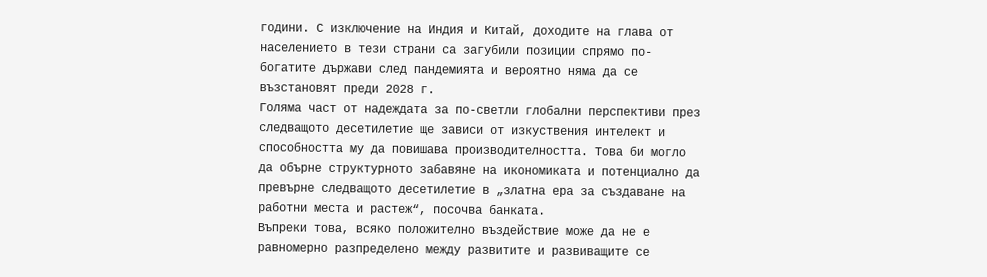години. С изключение на Индия и Китай, доходите на глава от населението в тези страни са загубили позиции спрямо по-богатите държави след пандемията и вероятно няма да се възстановят преди 2028 г.
Голяма част от надеждата за по-светли глобални перспективи през следващото десетилетие ще зависи от изкуствения интелект и способността му да повишава производителността. Това би могло да обърне структурното забавяне на икономиката и потенциално да превърне следващото десетилетие в „златна ера за създаване на работни места и растеж“, посочва банката.
Въпреки това, всяко положително въздействие може да не е равномерно разпределено между развитите и развиващите се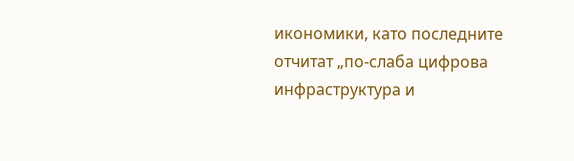икономики, като последните отчитат „по-слаба цифрова инфраструктура и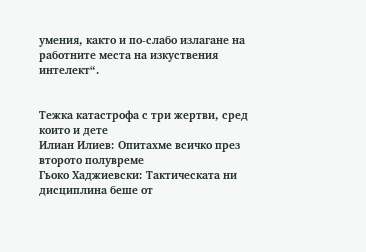умения, както и по-слабо излагане на работните места на изкуствения интелект“.


Тежка катастрофа с три жертви, сред които и дете
Илиан Илиев: Опитахме всичко през второто полувреме
Гьоко Хаджиевски: Тактическата ни дисциплина беше от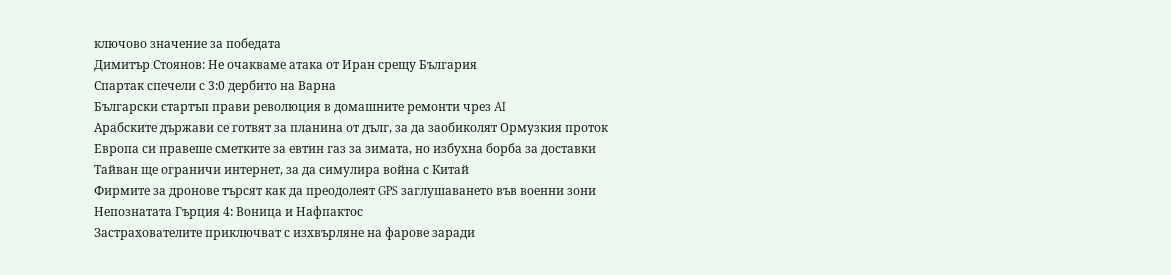ключово значение за победата
Димитър Стоянов: Не очакваме атака от Иран срещу България
Спартак спечели с 3:0 дербито на Варна
Български стартъп прави революция в домашните ремонти чрез AI
Арабските държави се готвят за планина от дълг, за да заобиколят Ормузкия проток
Европа си правеше сметките за евтин газ за зимата, но избухна борба за доставки
Тайван ще ограничи интернет, за да симулира война с Китай
Фирмите за дронове търсят как да преодолеят GPS заглушаването във военни зони
Непознатата Гърция 4: Воница и Нафпактос
Застрахователите приключват с изхвърляне на фарове заради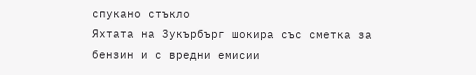спукано стъкло
Яхтата на Зукърбърг шокира със сметка за бензин и с вредни емисии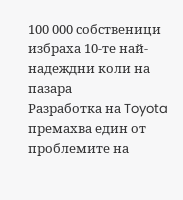100 000 собственици избраха 10-те най-надеждни коли на пазара
Разработка на Toyota премахва един от проблемите на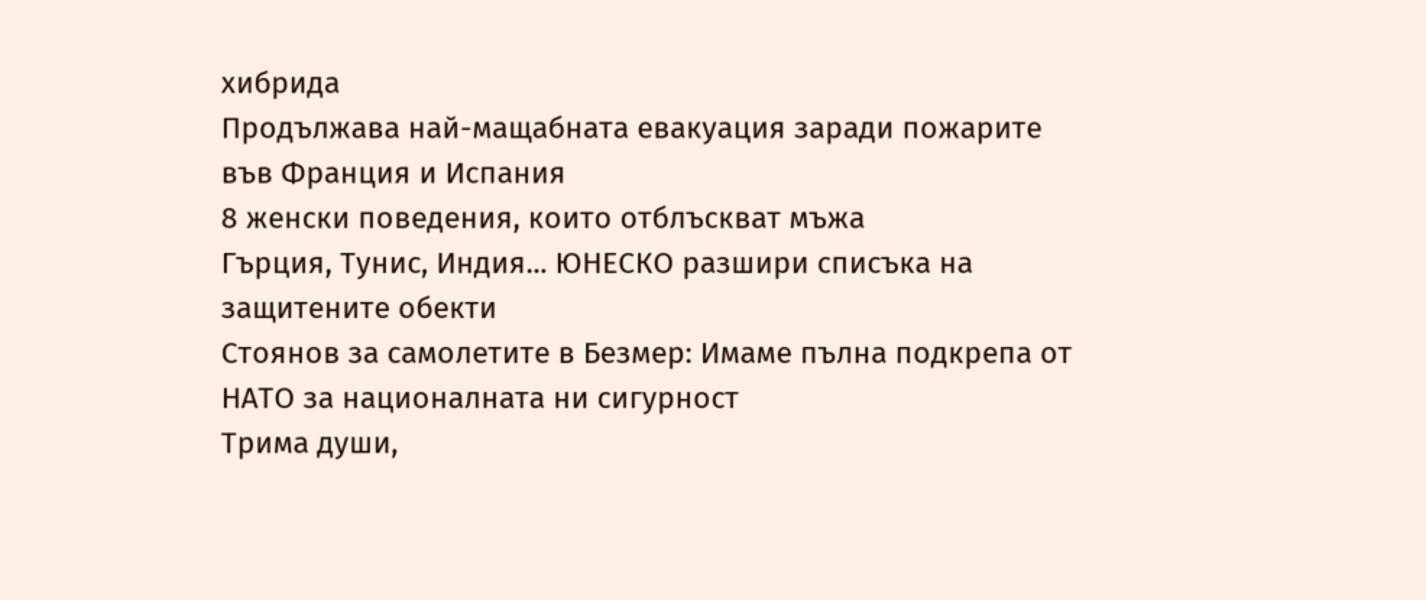хибрида
Продължава най-мащабната евакуация заради пожарите във Франция и Испания
8 женски поведения, които отблъскват мъжа
Гърция, Тунис, Индия... ЮНЕСКО разшири списъка на защитените обекти
Стоянов за самолетите в Безмер: Имаме пълна подкрепа от НАТО за националната ни сигурност
Трима души,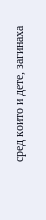сред които и дете, загинаха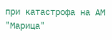при катастрофа на АМ "Марица"